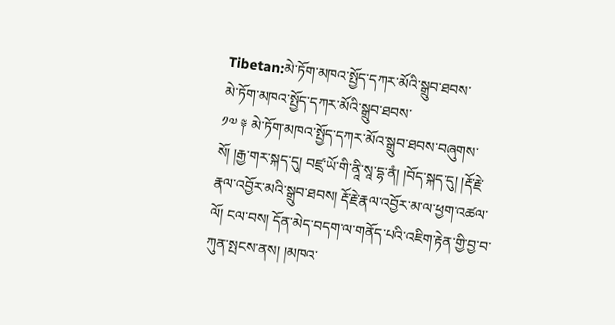Tibetan:མེ་ཏོག་མཁའ་སྤྱོད་དཀར་མོའི་སྒྲུབ་ཐབས་
མེ་ཏོག་མཁའ་སྤྱོད་དཀར་མོའི་སྒྲུབ་ཐབས་
༡༧ ༈ མེ་ཏོག་མཁའ་སྤྱོད་དཀར་མོའ་སྒྲུབ་ཐབས་བཞུགས་སོ། །རྒྱ་གར་སྐད་དུ། བཛྲ་ཡོ་གི་ནཱི་སཱ་དྷ་ནཾ། །བོད་སྐད་དུ། །རྡོ་རྗེ་རྣལ་འབྱོར་མའི་སྒྲུབ་ཐབས། རྡོ་རྗེ་རྣལ་འབྱོར་མ་ལ་ཕྱག་འཚལ་ལོ། ངལ་བས། དོན་མེད་བདག་ལ་གནོད་པའི་འཇིག་རྟེན་གྱི་བྱ་བ་ཀུན་སྤངས་ནས། །མཁའ་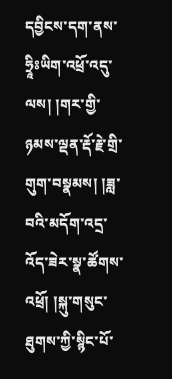དབྱིངས་དག་ནས་ཧྲཱིཿཡིག་འཕྲོ་འདུ་ལས། །གར་གྱི་ཉམས་ལྡན་རྡོ་རྗེ་གྲི་གུག་བསྣམས། །ཟླ་བའི་མདོག་འདྲ་འོད་ཟེར་སྣ་ཚོགས་འཕྲོ། །སྐུ་གསུང་ཐུགས་ཀྱི་སྙིང་པོ་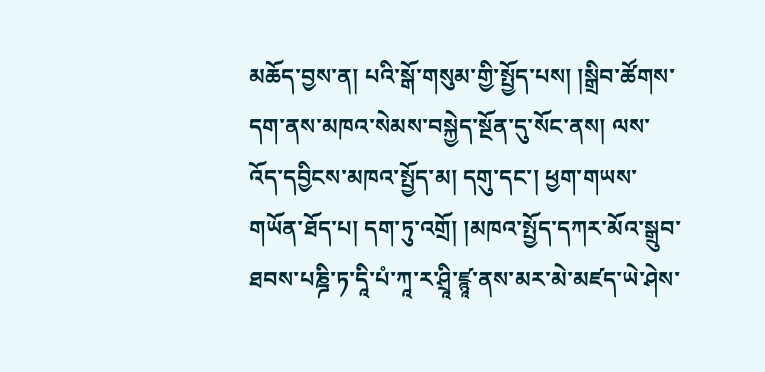མཆོད་བྱས་ན། པའི་སྒོ་གསུམ་གྱི་སྤྱོད་པས། །སྒྲིབ་ཚོགས་དག་ནས་མཁའ་སེམས་བསྐྱེད་སྔོན་དུ་སོང་ནས། ལས་འོད་དབྱིངས་མཁའ་སྤྱོད་མ། དགུ་དང་། ཕྱག་གཡས་གཡོན་ཐོད་པ། དག་ཏུ་འགྲོ། །མཁའ་སྤྱོད་དཀར་མོའ་སྒྲུབ་ཐབས་པཎྜི་ཏ་དཱི་པཾ་ཀཱ་ར་ཤྲཱི་ཛྙཱ་ནས་མར་མེ་མཛད་ཡེ་ཤེས་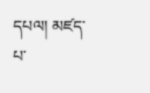དཔལ། མཛད་པ་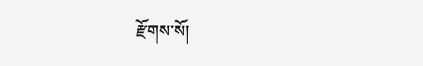རྫོགས་སོ།